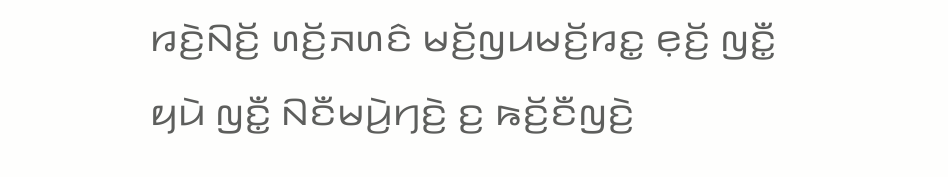ꤙꤢꤧ꤬ꤡꤢꤩ꤬ ꤛꤢꤩ꤬ꤏꤛꤢꤨ ꤗꤢꤩ꤬ꤜꤣꤗꤢꤩ꤬ꤙꤢ꤭ ꤕ꤫ꤢꤩ꤬ ꤜꤢꤪ꤭ ꤟꤣꤧ ꤜꤢꤪ꤭ ꤡꤢꤪꤗꤣꤧ꤬ꤚꤢꤧ꤬ ꤢ꤬ ꤒꤢꤩ꤬ꤢꤪꤜꤢꤧ꤬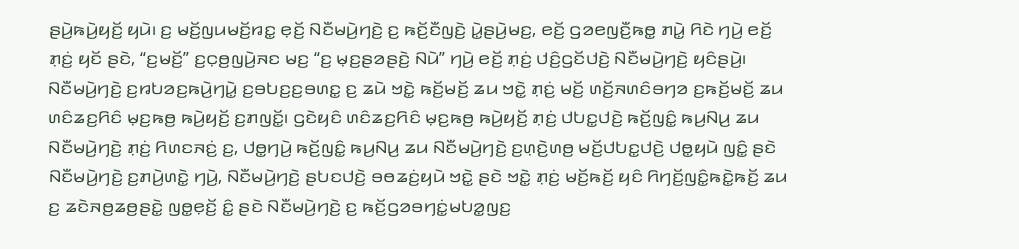ꤔꤣꤧ꤬ꤒꤣꤧ꤬ꤟꤢꤩ꤬ ꤟꤣꤧ꤯ ꤢ꤬ ꤗꤢꤩ꤬ꤜꤣꤗꤢꤩ꤬ꤙꤢ꤭ ꤕ꤫ꤢꤩ꤬ ꤡꤢꤪꤗꤣꤧ꤬ꤚꤢꤧ꤬ ꤢ꤬ ꤒꤢꤩ꤬ꤢꤪꤜꤢꤧ꤬ ꤣꤧ꤭ꤔꤣꤧ꤬ꤗꤢ꤬, ꤕꤢꤩ꤬ ꤞꤤꤕꤜꤢꤪ꤬ꤒꤥ꤭ ꤊꤣꤧ꤭ ꤖꤢꤧ ꤚꤣꤧ꤬ ꤕꤢꤩ꤬ ꤊ꤫ꤢꤦ꤬ ꤟꤢꤩ ꤔꤢꤧ, “ꤢ꤬ꤗꤢꤩ꤬” ꤢ꤬ꤍ꤫ꤥ꤬ꤜꤣꤧ꤬ꤏꤢ ꤗꤢ꤬ “ꤢ꤬ ꤗ꤫ꤢ꤬ꤔꤤꤔꤢꤧ꤬ ꤡꤣꤧ” ꤚꤣꤧ꤬ ꤕꤢꤩ꤬ ꤊ꤫ꤢꤦ꤬ ꤓꤢꤨ꤬ꤞꤢꤩꤓꤢꤧ꤬ ꤡꤢꤪꤗꤣꤧ꤬ꤚꤢꤧ꤬ ꤟꤢꤨꤔꤣꤧ꤬꤯
ꤡꤢꤪꤗꤣꤧ꤬ꤚꤢꤧ꤬ ꤢ꤬ꤙꤝꤤꤢ꤬ꤒꤣꤧ꤬ꤚꤣꤧ꤭ ꤢ꤬ꤋꤝꤢ꤬ꤢ꤬ꤋꤛꤢ꤭ ꤢ꤬ ꤘꤣꤧ ꤠꤢꤧ꤭ ꤒꤢꤩ꤬ꤗꤢꤩ꤬ ꤘꤣ ꤠꤢꤧ꤭ ꤊ꤫ꤢꤦ꤬ ꤗꤢꤩ꤬ ꤛꤢꤩ꤬ꤏꤛꤢꤨꤋꤚꤤ ꤢ꤬ꤒꤢꤩ꤬ꤗꤢꤩ꤬ ꤘꤣ ꤛꤢꤨꤘꤢ꤬ꤖꤢꤨ ꤗ꤫ꤢ꤬ꤒꤥ꤬ ꤒꤣꤧ꤬ꤟꤢꤩ꤬ ꤢ꤬ꤊꤜꤢꤩ꤭꤯ ꤞꤢꤧꤟꤢꤨ ꤛꤢꤨꤘꤢ꤬ꤖꤢꤨ ꤗ꤫ꤢ꤬ꤒꤥ꤬ ꤒꤣꤧ꤬ꤟꤢꤩ꤬ ꤊ꤫ꤢꤦ꤬ ꤓꤝꤢ꤭ꤓꤢꤧ꤬ ꤒꤢꤩ꤬ꤜꤢꤨ꤭ ꤒꤣ꤬ꤡꤣ꤬ ꤘꤣ ꤡꤢꤪꤗꤣꤧ꤬ꤚꤢꤧ꤬ ꤊ꤫ꤢꤦ꤬ ꤖꤛꤢꤏꤢꤦ꤬ ꤢ꤬, ꤓꤥ꤭ꤚꤣꤧ꤬ ꤒꤢꤩ꤬ꤜꤢꤨ꤭ ꤒꤣ꤬ꤡꤣ꤬ ꤘꤣ ꤡꤢꤪꤗꤣꤧ꤬ꤚꤢꤧ꤬ ꤢ꤬ꤛ꤫ꤢꤧ꤬ꤛꤥ꤬ ꤗꤢꤩ꤬ꤓꤝꤢ꤭ꤓꤢꤧ꤬ ꤓꤥ꤭ꤟꤣꤧ ꤜꤢꤨ꤭ ꤔꤢꤧ ꤡꤢꤪꤗꤣꤧ꤬ꤚꤢꤧ꤬ ꤢ꤬ꤊꤣꤧ꤬ꤛꤢꤧ꤭ ꤚꤣꤧ꤬, ꤡꤢꤪꤗꤣꤧ꤬ꤚꤢꤧ꤬ ꤔꤝꤢꤓꤢꤧ꤬ ꤋꤥꤘꤢꤦ꤬ꤟꤣꤧ ꤠꤢꤧ꤭ ꤔꤢꤧ ꤠꤢꤧ꤭ ꤊ꤫ꤢꤦ꤬ ꤗꤢꤩ꤬ꤒꤢꤩ꤬ ꤟꤢꤨ ꤖꤚꤢꤩ꤬ꤜꤢꤨ꤭ꤒꤢꤧ꤭ꤒꤢꤩ꤬ ꤘꤣ ꤢ꤬ ꤘꤢꤧꤏꤥ꤬ꤘꤥ꤬ꤔꤢꤧ꤭ ꤜꤥ꤭ꤕ꤫ꤢꤩ꤬ ꤢꤨ꤭ ꤔꤢꤧ ꤡꤢꤪꤗꤣꤧ꤬ꤚꤢꤧ꤬ ꤢ꤬ ꤒꤢꤩ꤬ꤞꤤꤋꤚꤢꤦ꤭ꤗꤝꤤ꤭ꤜꤢ꤬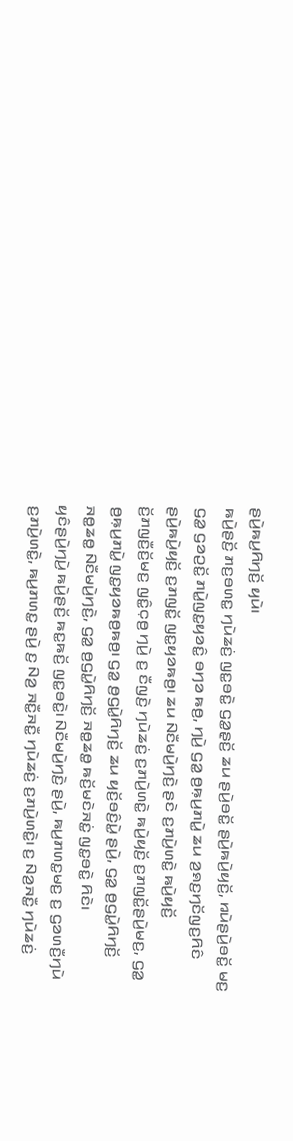ꤔꤣꤧ꤬ꤒꤣ꤬ꤖꤚꤢꤩ꤬ ꤟꤣꤧ꤯
ꤒꤣꤧ꤬ꤔꤢꤩ꤬ ꤊꤢ꤬ꤋꤛꤢ꤭ ꤚꤣꤧꤘꤢꤦ꤬ ꤜꤢ꤭ꤋꤢꤧ꤭ ꤞꤤ꤭ꤔ꤫ꤢꤩ꤬ ꤘꤣ ꤔꤣꤧ꤬ꤋꤢꤩ꤭ ꤔꤣꤧ꤬ꤒꤣꤧ꤬ꤟꤢꤩ꤬, ꤙꤣꤧꤔꤣꤧ꤬ꤋꤢꤩ꤭ ꤗꤢ꤬ ꤞꤤ꤭ ꤞꤤꤑꤢꤩ꤭ ꤊꤣꤧ꤭ꤜꤢ꤭ꤟꤤꤢꤨ꤭ ꤋꤚꤤ ꤒꤥ꤬, ꤚꤣꤧ꤬ ꤞꤤ꤭ ꤥ꤬ꤒ꤫ꤣ꤬ꤊꤣꤧ꤭ ꤘꤣ ꤤ꤬ꤎꤢ꤬ꤚꤢꤩꤜꤢ꤬ꤖꤢꤨ ꤔꤣꤧ꤬ꤒꤣꤧ꤬ꤟꤢꤩ꤬ ꤢ꤬ꤊꤜꤢꤩ꤭ ꤜꤢ꤭ꤟꤤꤒꤥ꤬꤯ ꤘꤣ ꤡꤢꤪꤗꤣꤧ꤬ꤚꤢꤧ꤬ ꤔꤢꤧ ꤢ꤬ꤊꤣꤧ꤬ꤛꤢꤧ꤭ ꤒꤣꤧ꤬ꤟꤢꤩ꤬ ꤢꤩ꤬ꤊꤜꤢꤪ꤬ꤢꤩ꤬ꤗꤢ꤬ ꤜꤢꤨ꤭ꤍ꤫ꤥ꤬ ꤚꤣꤧ꤬ ꤢ꤬ ꤢꤪꤜꤢꤧ꤬ ꤚꤣꤧꤘꤢꤦ꤬ ꤢ꤬ꤊꤣꤧ꤬ꤛꤢꤧ꤭ ꤒꤣꤧ꤬ꤟꤢꤩ꤬ ꤢ꤬ꤊꤜꤢꤩ꤭ꤔꤣꤧ꤬ꤗꤢ꤬, ꤞꤤ꤭ ꤥ꤬ꤒ꤫ꤣ꤬ꤊꤣꤧ꤭ ꤜꤢ꤭ꤟꤤꤒꤥ꤬ꤒꤥ꤬꤯ ꤞꤤ꤭ ꤥ꤬ꤞꤣꤧ꤭ꤖꤚꤢꤩ꤬ ꤘꤣ ꤟꤢꤩ꤬ꤋꤢꤨ꤬ꤣꤧ꤭ ꤔꤣꤧ꤬, ꤞꤤ꤭ ꤥ꤬ꤞꤣꤧ꤭ꤖꤚꤢꤩ꤬ ꤏꤥ꤭ꤘꤥ꤭ ꤡꤢꤪꤗꤣꤧ꤬ꤚꤢꤧ꤬, ꤞꤤ꤭ ꤥ꤬ꤞꤣꤧ꤭ꤖꤚꤢꤩ꤬ ꤏꤥ꤭ꤘꤥ꤭ ꤒꤢꤩ꤬ꤗꤢꤧꤏꤢꤦ꤭ ꤜꤢ꤭ꤋꤢꤧ꤭ ꤖꤢꤧ꤯
ꤟꤢꤨꤔꤣꤧ꤬ꤚꤣꤧ꤬ ꤒꤣꤧ꤬ꤔꤢꤩ꤬ ꤒꤢ꤭ꤒꤢꤩ꤬ ꤜꤢ꤭ꤋꤢꤧ꤭꤯ ꤡꤢꤪꤗꤣꤧ꤬ꤚꤢꤧ꤬ ꤔꤣꤧ꤬, ꤒꤣ꤬ꤊꤛꤢ꤭ꤗꤢ꤬ ꤢ꤬ ꤞꤤꤛꤢꤪ꤬ꤚꤣꤧ ꤢ꤬ꤊꤣꤧ꤬ꤛꤢꤧ꤭, ꤒꤣ꤬ꤊꤛꤢ꤭ ꤔꤣꤧ꤬ ꤢ꤬ ꤡꤤ꤬ ꤏꤢꤪ꤭ꤏꤢꤪ꤭ ꤚꤣꤧꤘꤢꤦ꤬ ꤢ꤬ꤊꤣꤧ꤬ꤛꤢꤧ꤭꤯ ꤢ꤬ ꤡꤤ꤬ꤏꤢꤪ꤭ ꤚꤣꤧꤘꤢꤦ꤬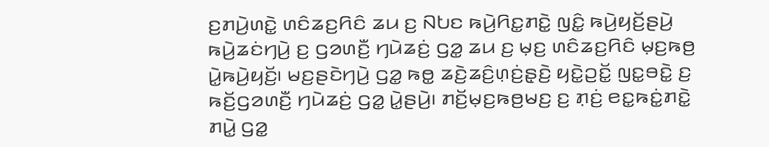ꤢ꤬ꤊꤣꤧ꤬ꤛꤢꤧ꤭ ꤛꤢꤨꤘꤢ꤬ꤖꤢꤨ ꤘꤣ ꤢ꤬ ꤡꤝꤢ ꤒꤣꤧ꤬ꤖꤢ꤭ꤊꤢꤧ꤭ ꤜꤢꤨ꤭ ꤒꤣꤧ꤬ꤟꤢꤩ꤬ꤔꤣꤧ꤬ ꤒꤣꤧ꤬ꤘꤢꤦꤚꤣꤧ꤬ ꤢ꤬ ꤞꤤꤛꤢꤪ꤬ ꤚꤣꤧꤘꤢꤦ꤬ ꤞꤤ꤭ ꤘꤣ ꤢ꤬ ꤗ꤫ꤢ꤬ ꤛꤢꤨꤘꤢ꤬ꤖꤢꤨ ꤗ꤫ꤢ꤬ꤒꤥ꤬ ꤣꤧ꤭ꤒꤣꤧ꤬ꤟꤢꤩ꤬꤯ ꤗꤢ꤬ꤔꤢꤧꤚꤣꤧ꤬ ꤞꤤ꤭ ꤒꤥ꤭ ꤘꤢꤧ꤬ꤘꤢꤨ꤬ꤛ꤫ꤢꤦ꤬ꤔ꤫ꤢꤧ꤬ ꤟꤢꤧ꤭ꤑꤢꤩ꤭ ꤜꤢ꤭ꤋꤢꤧ꤭ ꤢ꤬ ꤒꤢꤩ꤬ꤞꤤꤛꤢꤪ꤬ ꤚꤣꤧꤘꤢꤦ꤬ ꤞꤤ꤭ ꤣꤧ꤭ꤔꤣꤧ꤬꤯ ꤊꤢꤩ꤬ꤗ꤫ꤢ꤬ꤒꤥ꤬ꤗꤢ꤬ ꤢ꤬ ꤊ꤫ꤢꤦ꤬ ꤕꤢ꤭ꤒꤢꤦ꤭ꤊꤢꤧ꤭ ꤊꤣꤧ꤭ ꤞꤤ꤭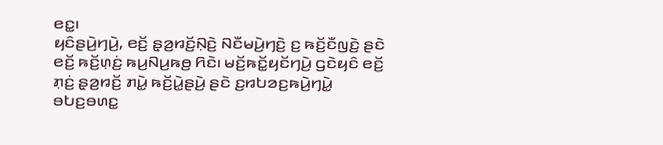ꤕꤢ꤭꤯
ꤟꤢꤨꤔꤣꤧ꤬ꤚꤣꤧ꤬, ꤕꤢꤩ꤬ ꤔ꤫ꤤ꤬ꤙꤢꤩ꤬ꤡ꤫ꤢꤧ꤬ ꤡꤢꤪꤗꤣꤧ꤬ꤚꤢꤧ꤬ ꤢ꤬ ꤒꤢꤩ꤬ꤢꤪꤜꤢꤧ꤬ ꤔꤢꤧ ꤕꤢꤩ꤬ ꤒꤢꤩ꤬ꤛ꤫ꤢꤦ꤬ ꤒꤣ꤬ꤡꤣ꤬ꤒꤥ꤬ ꤖꤢꤧ꤯ ꤗꤢꤩ꤬ꤒꤢꤩ꤭ꤟꤢꤩꤚꤣꤧ꤬ ꤞꤢꤧꤟꤢꤨ ꤕꤢꤩ꤬ ꤊ꤫ꤢꤦ꤬ ꤔ꤫ꤤ꤬ꤙꤢꤩ꤬ ꤊꤣꤧ꤭ ꤒꤢꤩ꤬ꤣꤧ꤭ꤔꤣꤧ꤬ ꤔꤢꤧ ꤢ꤬ꤙꤝꤤꤢ꤬ꤒꤣꤧ꤬ꤚꤣꤧ꤭ ꤋꤝꤢ꤬ꤋꤛꤢ꤭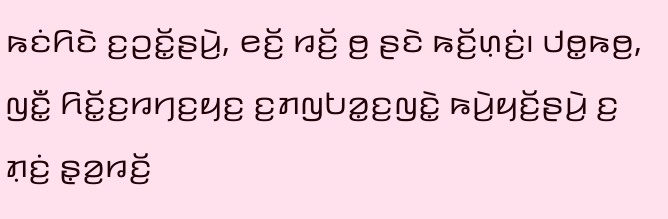ꤒꤢꤦꤖꤢꤧ ꤢ꤬ꤑꤢꤩ꤭ꤔꤣꤧ꤬, ꤕꤢꤩ꤬ ꤙꤢꤩ꤬ ꤥ꤬ ꤔꤢꤧ ꤒꤢꤩ꤬ꤛ꤫ꤢꤦ꤬꤯ ꤓꤥ꤭ꤒꤥ꤬, ꤜꤢꤪ꤭ ꤖꤢꤩ꤭ꤢ꤬ꤙꤚꤢ꤬ꤟꤢ꤬ ꤢ꤬ꤊꤜꤝꤤ꤭ꤢ꤬ꤜꤢꤧ꤭ ꤒꤣꤧ꤬ꤟꤢꤩ꤬ꤔꤣꤧ꤬ ꤢ꤬ ꤊ꤫ꤢꤦ꤬ ꤔ꤫ꤤ꤬ꤙꤢꤩ꤬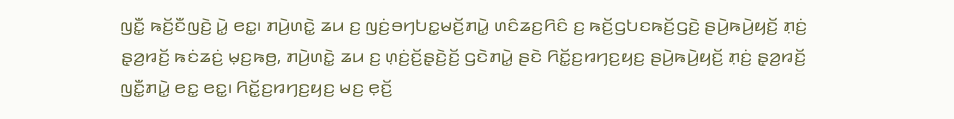ꤜꤢꤪ꤭ ꤒꤢꤩ꤬ꤢꤪꤜꤢꤧ꤬ ꤣꤧ꤭ ꤕꤢ꤭꤯ ꤊꤣꤧ꤬ꤛꤢꤧ꤭ ꤘꤣ ꤢ꤬ ꤜꤢꤦ꤬ꤋꤚꤝꤢ꤭ꤗꤢꤩ꤬ꤊꤣꤧ꤭ ꤛꤢꤨꤘꤢ꤬ꤖꤢꤨ ꤢ꤬ ꤒꤢꤩ꤬ꤞꤝꤢꤒꤢꤩ꤬ꤞꤢꤧ꤬ ꤔꤣꤧ꤬ꤒꤣꤧ꤬ꤟꤢꤩ꤬ ꤊ꤫ꤢꤦ꤬ ꤔ꤫ꤤ꤬ꤙꤢꤩ꤬ ꤒꤢꤦꤘꤢꤦ꤬ ꤗ꤫ꤢ꤬ꤒꤥ꤬, ꤊꤣꤧ꤬ꤛꤢꤧ꤭ ꤘꤣ ꤢ꤬ ꤛ꤫ꤢꤦ꤬ꤢꤩ꤬ꤔ꤫ꤢꤧ꤬ꤢꤩ꤬ ꤞꤢꤧꤊꤣꤧ꤭ ꤔꤢꤧ ꤖꤢꤩ꤭ꤢ꤬ꤙꤚꤢ꤬ꤟꤢ꤬ ꤔꤣꤧ꤬ꤒꤣꤧ꤬ꤟꤢꤩ꤬ ꤊ꤫ꤢꤦ꤬ ꤔ꤫ꤤ꤬ꤙꤢꤩ꤬ ꤜꤢꤪ꤭ꤊꤣꤧ꤭ ꤕꤢ꤭ ꤕꤢ꤭꤯ ꤖꤢꤩ꤭ꤢ꤬ꤙꤚꤢ꤬ꤟꤢ꤬ ꤗꤢ꤬ ꤕ꤫ꤢꤩ꤬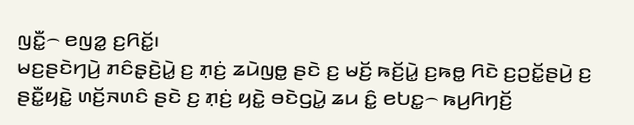ꤜꤢꤪ꤭꤮ ꤕꤜꤤ꤭ ꤢ꤬ꤖꤢꤩ꤭꤯
ꤗꤢ꤬ꤔꤢꤧꤚꤣꤧ꤬ ꤊꤢꤨꤔ꤫ꤢꤧ꤬ꤣꤧ꤭ ꤢ꤬ ꤊ꤫ꤢꤦ꤬ ꤘꤣꤧꤜꤥ꤭ ꤔꤢꤧ ꤢ꤬ ꤗꤢꤩ꤬ ꤒꤢꤩ꤬ꤣꤧ꤭ ꤢ꤬ꤒꤥ꤭ ꤖꤢꤧ ꤢ꤬ꤑꤢꤩ꤭ꤔꤣꤧ꤬ ꤢ꤬ ꤔꤢꤪ꤭ꤟꤢꤧ꤭ ꤛꤢꤩ꤬ꤏꤛꤢꤨ ꤔꤢꤧ ꤢ꤬ ꤊ꤫ꤢꤦ꤬ ꤟꤢꤧ꤭ ꤋꤢꤧꤞꤣꤧ꤭ ꤘꤣ ꤢꤨ꤭ ꤕꤝꤢ꤭꤮ ꤒꤣ꤬ꤖꤚꤢꤩ꤬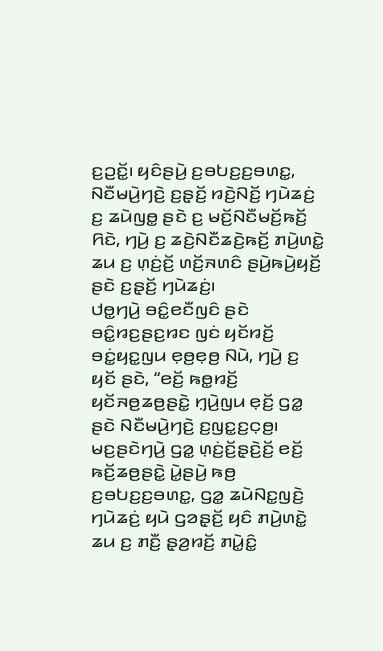ꤢ꤬ꤑꤢꤩ꤭꤯ ꤟꤢꤨꤔꤣꤧ꤬ ꤢ꤬ꤋꤝꤢ꤬ꤢ꤬ꤋꤛꤢ꤭, ꤡꤢꤪꤗꤣꤧ꤬ꤚꤢꤧ꤬ ꤢ꤬ꤔ꤫ꤢꤩ꤬ ꤙꤢꤧ꤬ꤡꤢꤩ꤬ ꤚꤣꤧꤘꤢꤦ꤬ ꤢ꤬ ꤘꤣꤧꤜꤥ꤭ ꤔꤢꤧ ꤢ꤬ ꤗꤢꤩ꤬ꤡꤢꤪꤗꤢꤩ꤬ꤒꤢꤩ꤬ ꤖꤢꤧ, ꤚꤣꤧ꤬ ꤢ꤬ ꤘꤢꤧ꤬ꤡꤢꤪꤘꤢꤧ꤬ꤒꤢꤩ꤬ ꤊꤣꤧ꤬ꤛꤢꤧ꤭ ꤘꤣ ꤢ꤬ ꤛ꤫ꤢꤦ꤬ꤢꤩ꤬ ꤛꤢꤩ꤬ꤏꤛꤢꤨ ꤔꤣꤧ꤬ꤒꤣꤧ꤬ꤟꤢꤩ꤬ ꤔꤢꤧ ꤢ꤬ꤔ꤫ꤢꤩ꤬ ꤚꤣꤧꤘꤢꤦ꤬꤯
ꤓꤥ꤭ꤚꤣꤧ꤬ ꤋꤢꤨ꤭ꤕꤢꤪꤜꤢꤨ ꤔꤢꤧ ꤋꤢꤨ꤭ꤙꤢ꤬ꤔꤢ꤬ꤙꤢ ꤜꤢꤦ ꤟꤢꤩꤙꤢꤩ꤬ ꤋꤢꤦ꤭ꤟꤢ꤭ꤜꤣ ꤕ꤫ꤥ꤬ꤕ꤫ꤥ꤬ ꤡꤣꤧ, ꤚꤣꤧ꤬ ꤢ꤬ ꤟꤢꤩ ꤔꤢꤧ, “ꤕꤢꤩ꤬ ꤒꤥ꤭ꤙꤢꤩ꤬ ꤟꤢꤩꤏꤥ꤬ꤘꤥ꤬ꤔꤢꤧ꤭ ꤚ꤫ꤣꤧ꤬ꤜꤣ ꤕ꤫ꤢꤩ꤬ ꤞꤤ꤭ ꤔꤢꤧ ꤡꤢꤪꤗꤣꤧ꤬ꤚꤢꤧ꤬ ꤢ꤬ꤜꤢ꤭ꤢ꤬ꤍ꤫ꤥ꤬꤯ ꤗꤢ꤬ꤔꤢꤧꤚꤣꤧ꤬ ꤞꤤ꤭ ꤛ꤫ꤢꤦ꤬ꤢꤩ꤬ꤔ꤫ꤢꤧ꤬ꤢꤩ꤬ ꤕꤢꤩ꤬ ꤒꤢꤩ꤬ꤘꤥ꤬ꤔꤢꤧ꤭ ꤣꤧ꤭ꤔꤣꤧ꤬ ꤒꤥ꤬ ꤢ꤬ꤋꤝꤢ꤬ꤢ꤬ꤋꤛꤢ꤭, ꤞꤤ꤭ ꤘꤣꤧꤡꤢ꤭ꤜꤢꤧ꤬ ꤚꤣꤧꤘꤢꤦ꤬ ꤟꤣꤧ ꤞꤤꤔ꤫ꤢꤩ꤬ ꤟꤢꤨ ꤊꤣꤧ꤬ꤛꤢꤧ꤭ ꤘꤣ ꤢ꤬ ꤊꤢꤪ꤬ ꤔ꤫ꤤ꤬ꤙꤢꤩ꤬ ꤊꤣꤧ꤭ꤢꤨ꤭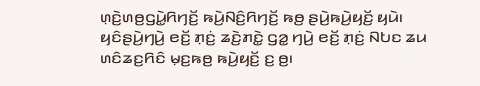ꤛ꤫ꤢꤧ꤬ꤛꤥ꤬ꤞꤣꤧ꤭ꤖꤚꤢꤩ꤬ ꤒꤣꤧ꤬ꤡꤢꤨ꤬ꤖꤚꤢꤩ꤬ ꤒꤥ꤬ ꤔꤣꤧ꤬ꤒꤣꤧ꤬ꤟꤢꤩ꤬ ꤟꤣꤧ꤯ ꤟꤢꤨꤔꤣꤧ꤬ꤚꤣꤧ꤬ ꤕꤢꤩ꤬ ꤊ꤫ꤢꤦ꤬ ꤘꤢꤧ꤬ꤊꤢꤧ꤭ ꤞꤤ꤭ ꤚꤣꤧ꤬ ꤕꤢꤩ꤬ ꤊ꤫ꤢꤦ꤬ ꤡꤝꤢ ꤘꤣ ꤛꤢꤨꤘꤢ꤬ꤖꤢꤨ ꤗ꤫ꤢ꤬ꤒꤥ꤬ ꤒꤣꤧ꤬ꤟꤢꤩ꤬ ꤢ꤬ ꤥ꤬꤯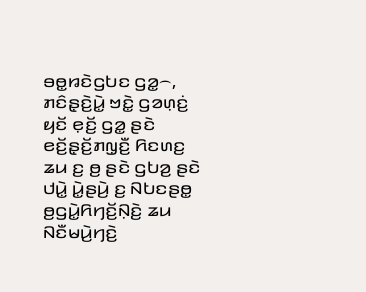ꤋꤥ꤭ꤙꤢꤧꤞꤝꤢ ꤞꤤ꤭꤮, ꤊꤢꤨꤔ꤫ꤢꤧ꤬ꤣꤧ꤭ ꤠꤢꤧ꤭ ꤞꤤꤛ꤫ꤢꤦ꤬ ꤟꤢꤩ ꤕ꤫ꤢꤩ꤬ ꤞꤤ꤭ ꤔꤢꤧ ꤕꤢꤩ꤬ꤔ꤫ꤢꤩ꤬ꤊꤜ꤫ꤢꤪ꤬ ꤖꤢꤛꤢ꤬ ꤘꤣ ꤢ꤬ ꤥ꤬ ꤔꤢꤧ ꤞꤝꤤ꤬ ꤔꤢꤧ ꤓꤣꤧ꤭ ꤣꤧ꤭ꤔꤣꤧ꤬ ꤢ꤬ ꤡꤝꤢꤔꤥ꤭ ꤥ꤬ꤞꤣꤧ꤭ꤖꤚꤢꤩ꤬ꤡ꤫ꤢꤧ꤬ ꤘꤣ ꤡꤢꤪꤗꤣꤧ꤬ꤚꤢꤧ꤬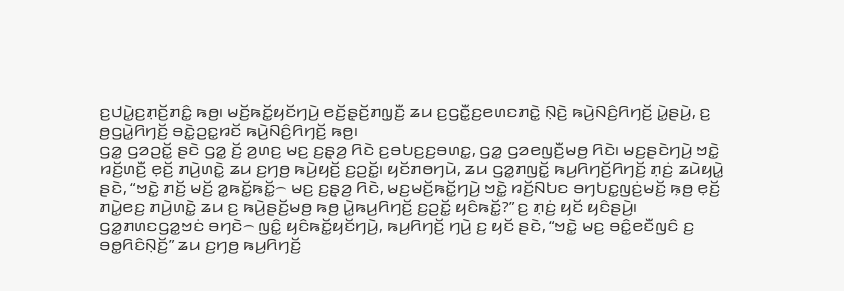ꤢ꤬ꤓꤣꤧ꤭ꤢ꤬ꤊ꤫ꤢꤩ꤬ꤊꤢꤨ꤭ ꤒꤥ꤬꤯ ꤗꤢꤩ꤬ꤒꤢꤩ꤭ꤟꤢꤩꤚꤣꤧ꤬ ꤕꤢꤩ꤬ꤔ꤫ꤢꤩ꤬ꤊꤜ꤫ꤢꤪ꤬ ꤘꤣ ꤢ꤬ꤞꤢꤪ꤭ꤢ꤬ꤕꤛꤢꤊꤢꤧ꤭ ꤡ꤫ꤢꤧ꤬ ꤒꤣꤧ꤬ꤡꤢꤨ꤬ꤖꤚꤢꤩ꤬ ꤣꤧ꤭ꤔꤣꤧ꤬, ꤢ꤬ ꤥ꤬ꤞꤣꤧ꤭ꤖꤚꤢꤩ꤬ ꤋꤢꤧ꤭ꤑꤢ꤭ꤙꤢꤩ ꤒꤣꤧ꤬ꤡꤢꤨ꤬ꤖꤚꤢꤩ꤬ ꤒꤥ꤬꤯
ꤞꤤ꤭ ꤞꤤꤑꤢꤩ꤭ ꤔꤢꤧ ꤞꤤ꤭ ꤢꤩ꤬ ꤤ꤬ꤛꤢ꤬ ꤗꤢ꤬ ꤢ꤬ꤔ꤫ꤤ꤬ ꤖꤢꤧ ꤢ꤬ꤋꤝꤢ꤬ꤢ꤬ꤋꤛꤢ꤭, ꤞꤤ꤭ ꤞꤤꤕꤜꤢꤪ꤬ꤗꤥ꤬ ꤖꤢꤧ꤯ ꤗꤢ꤬ꤔꤢꤧꤚꤣꤧ꤬ ꤠꤢꤧ꤭ ꤙꤢꤩ꤬ꤛꤢꤪ꤬ ꤕ꤫ꤢꤩ꤬ ꤊꤣꤧ꤬ꤛꤢꤧ꤭ ꤘꤣ ꤢ꤬ꤚꤥ꤬ ꤒꤣꤧ꤬ꤟꤢꤩ꤬ ꤢ꤬ꤑꤢꤩ꤭꤯ ꤟꤢꤩꤊꤥꤚꤣꤧ, ꤘꤣ ꤞꤤ꤭ꤊꤜꤢꤩ꤭ ꤒꤣ꤬ꤖꤚꤢꤩ꤬ꤖꤚꤢꤩ꤬ ꤊ꤫ꤢꤦ꤬ ꤘꤣꤧꤟꤣꤧ꤭ ꤔꤢꤧ, “ꤠꤢꤧ꤭ ꤊꤢꤩ꤬ ꤗꤢꤩ꤬ ꤤ꤭ꤒꤢꤩ꤭ꤒꤢꤩ꤭꤮ ꤗꤢ꤬ ꤢ꤬ꤔ꤫ꤤ꤬ ꤖꤢꤧ, ꤗꤢ꤬ꤗꤢꤩ꤬ꤒꤢꤩ꤭ꤚꤣꤧ꤬ ꤠꤢꤧ꤭ ꤙꤢꤩ꤬ꤡꤝꤢ ꤋꤚꤝꤢ꤭ꤜꤢꤦ꤬ꤗꤢꤩ꤬ ꤒ꤫ꤥ꤬ ꤕ꤫ꤢꤩ꤬ ꤊꤣꤧ꤭ꤕꤢ꤬ ꤊꤣꤧ꤬ꤛꤢꤧ꤭ ꤘꤣ ꤢ꤬ ꤒꤣꤧ꤬ꤔꤢꤩ꤬ꤗꤥ꤬ ꤒꤥ꤬ ꤣꤧ꤭ꤒꤣ꤬ꤖꤚꤢꤩ꤬ ꤢ꤬ꤑꤢꤩ꤭ ꤟꤢꤨꤒꤢꤩ꤭?” ꤢ꤬ ꤊ꤫ꤢꤦ꤬ ꤟꤢꤩ ꤟꤢꤨꤔꤣꤧ꤬꤯
ꤞꤤ꤭ꤊꤛꤢꤞꤤ꤭ꤠꤢꤦ ꤋꤚꤢꤧ꤮ ꤜꤢꤨ꤭ ꤟꤢꤨꤒꤢꤩ꤭ꤟꤢꤩꤚꤣꤧ꤬, ꤒꤣ꤬ꤖꤚꤢꤩ꤬ ꤚꤣꤧ꤬ ꤢ꤬ ꤟꤢꤩ ꤔꤢꤧ, “ꤠꤢꤧ꤭ ꤗꤢ꤬ ꤋꤢꤨ꤭ꤕꤢꤪꤜꤢꤨ ꤢ꤬ ꤋꤥ꤭ꤖꤢꤨꤡ꤫ꤢꤩ꤬” ꤘꤣ ꤢ꤬ꤚꤥ꤬ ꤒꤣ꤬ꤖꤚꤢꤩ꤬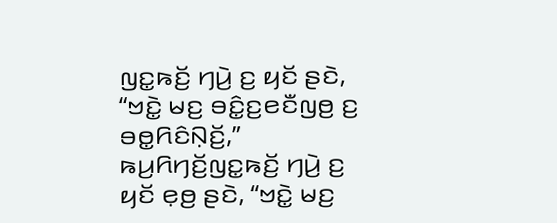ꤜꤢ꤭ꤒꤢꤩ꤬ ꤚꤣꤧ꤬ ꤢ꤬ ꤟꤢꤩ ꤔꤢꤧ, “ꤠꤢꤧ꤭ ꤗꤢ꤬ ꤋꤢꤨ꤭ꤢ꤬ꤕꤢꤪꤜꤥ꤬ ꤢ꤬ ꤋꤥ꤭ꤖꤢꤨꤡ꤫ꤢꤩ꤬,” ꤒꤣ꤬ꤖꤚꤢꤩ꤬ꤜꤢ꤭ꤒꤢꤩ꤬ ꤚꤣꤧ꤬ ꤢ꤬ ꤟꤢꤩ ꤕ꤫ꤥ꤬ ꤔꤢꤧ, “ꤠꤢꤧ꤭ ꤗꤢ꤬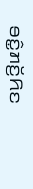ꤋꤢꤨ꤭ꤊꤢꤩ꤬ꤖꤢ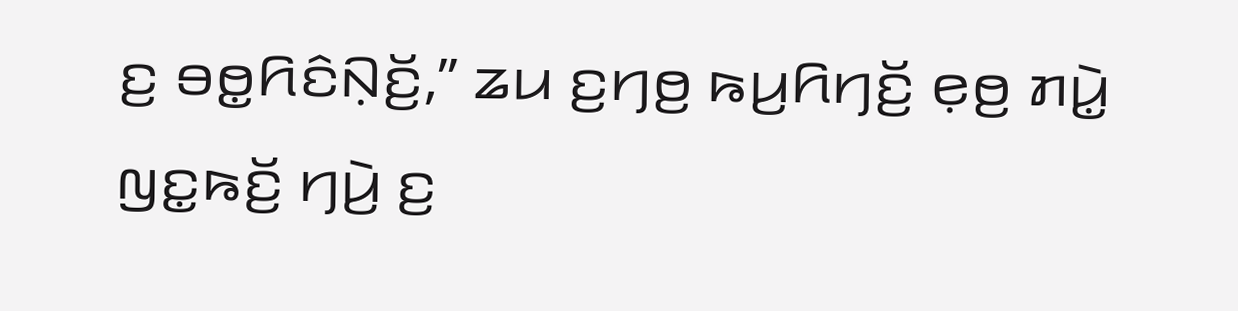ꤢ꤬ ꤋꤥ꤭ꤖꤢꤨꤡ꤫ꤢꤩ꤬,” ꤘꤣ ꤢ꤬ꤚꤥ꤬ ꤒꤣ꤬ꤖꤚꤢꤩ꤬ ꤕ꤫ꤥ꤬ ꤊꤣꤧ꤭ ꤜꤢ꤭ꤒꤢꤩ꤬ ꤚꤣꤧ꤬ ꤢ꤬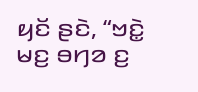ꤟꤢꤩ ꤔꤢꤧ, “ꤠꤢꤧ꤭ ꤗꤢ꤬ ꤋꤚꤤ ꤢ꤬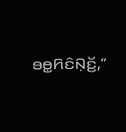ꤋꤥ꤭ꤖꤢꤨꤡ꤫ꤢꤩ꤬,”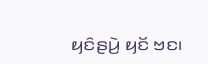ꤟꤢꤨꤔꤣꤧ꤬ ꤟꤢꤩ ꤠꤢ꤯